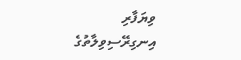ވިޔަފާރި
އިނގިރޭސިވިލާތުގެ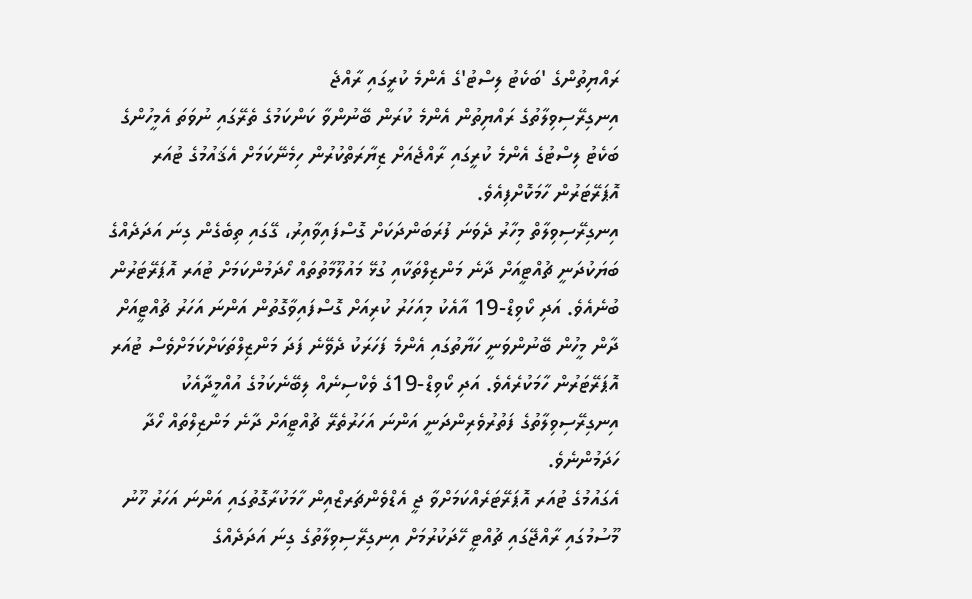ރައްޔިތުންގެ 'ބަކެޓު ލިސްޓު'ގެ އެންމެ ކުރީގައި ރާއްޖެ
އިނގިރޭސިވިލާތުގެ ރައްޔިތުން އެންމެ ކުރަން ބޭނުންވާ ކަންކަމުގެ ތެރޭގައި ނުވަތަ އެމީހުންގެ ބަކެޓު ލިސްޓުގެ އެންމެ ކުރީގައި ރާއްޖެއަށް ޒިޔާރަތްކުރުން ހިމެނޭކަމަށް އެޤައުމުގެ ޓުއަރ އޮޕަރޭޓަރުން ހާމަކޮށްފިއެވެ.
އިނގިރޭސިވިލާތް މިހާރު ދެވަނަ ފުރަބަންދަކަށް ގޮސްފައިވާއިރު، ގޭގައި ތިބެގެން ގިނަ އަދަދެއްގެ ބަޔަކުދަނީ ޗުއްޓީއަށް ދާނެ މަންޒިލްތަކާއި ގުޅޭ މައުލޫމާތުތައް ހޯދަމުންކަމަށް ޓުއަރ އޮޕަރޭޓަރުން ބުނެއެވެ. އަދި ކޯވިޑް-19 އާއެކު މިއަހަރު ކުރިއަށް ގޮސްފައިވާގޮތުން އަންނަ އަހަރު ޗުއްޓީއަށް ދާން މީހުން ބޭނުންވަނީ ހަޔާތުގައި އެންމެ ފަހަރަކު ދެވޭނެ ފަދަ މަންޒިލްތަކަށްކަމަށްވެސް ޓުއަރ އޮޕަރޭޓަރުން ހާމަކުރެއެވެ. އަދި ކޯވިޑް-19ގެ ވެކްސިނެއް ލިބޭނެކަމުގެ އުއްމީދާއެކު އިނގިރޭސިވިލާތުގެ ފަތުރުވެރިންދަނީ އަންނަ އަހަރުތެރޭ ޗުއްޓީއަށް ދާނެ މަންޒިލްތައް ހޯދާ ހަދަމުންނެވެ.
އެގައުމުގެ ޓުއަރ އޮޕަރޭޓަރެއްކަމަށްވާ ޖީ އެޑްވެންޗަރޒްއިން ހާމަކުރާގޮތުގައި އަންނަ އަހަރު ހޫނު މޫސުމުގައި ރާއްޖޭގައި ޗުއްޓީ ހޭދަކުރުމަށް އިނގިރޭސިވިލާތުގެ ގިނަ އަދަދެއްގެ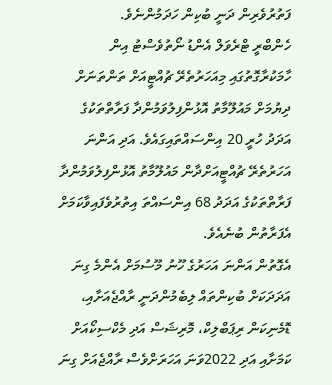ފަތުރުވެރިން ދަނީ ބުކިން ހަދަމުންނެވެ.
ހެންބްރީ ޓްރެވަލް އެންޑު ނޯތުވެސްޓު އިން ހާމަކުރާގޮތުގައި މިއަހަރުތެރޭ ޗުއްޓީއަށް ތަންތަނަށް ދިޔުމަށް މައުލޫމާތު އޮޅުންފިލުވަމުންދާ ފަރާތްތަކުގެ އަދަދު ހުރީ 20 އިންސައްތައިގައެވެ. އަދި އަންނަ އަހަރުތެރޭ ޗުއްޓީއަށްދާން މައުލޫމާތު އޮޅުންފިލުވަމުންދާ ފަރާތްތަކުގެ އަދަދު 68 އިންސައްތަ އިތުރުވެފައިވާކަމަށް އެފަރާތުން ބުނެއެވެ.
އެގޮތުން އަންނަ އަހަރުގެ ހޫނު މޫސުމަށް އެންމެ ގިނަ އަދަދަކަށް ބުކިންތައް ލިބެމުންދަނީ ރާއްޖެއަށާއި، ޑޮމެނިކަން ރިޕަބްލިކް، މޮރިޝަސް އަދި މެކްސިކޯއަށް ކަމަށާއި އަދި 2022ވަނަ އަހަރަށްވެސް ރާއްޖެއަށް ގިނަ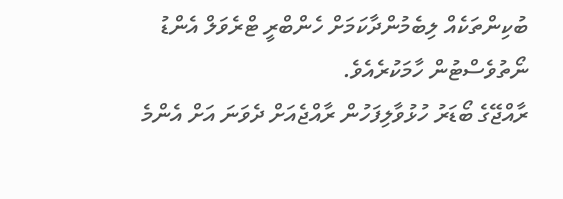ބުކިންތަކެއް ލިބެމުންދާކަމަށް ހެންބްރީ ޓްރެވަލް އެންޑު ނޯތުވެސްޓުން ހާމަކުރެއެވެ.
ރާއްޖޭގެ ބޯޑަރު ހުޅުވާލިފަހުން ރާއްޖެއަށް ދެވަނަ އަށް އެންމެ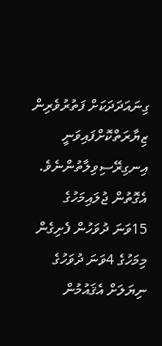ގިނައަދަދަކަށް ފަތުރުވެރިން ޒިޔާރަތްކޮށްފައިވަނީ އިނގިރޭސިވިލާތުންނެވެ. އެގޮތުން ޖުލައިމަހުގެ 15ވަނަ ދުވަހުން ފެށިގެން މިމަހުގެ 4ވަނަ ދުވަހުގެ ނިޔަލަށް އެޤައުމުން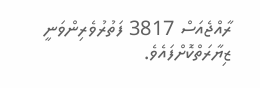ރާއްޖެއަސް 3817 ފަތުރުވެރިންވަނީ ޒިޔާރަތްކޮށްފައެވެ.